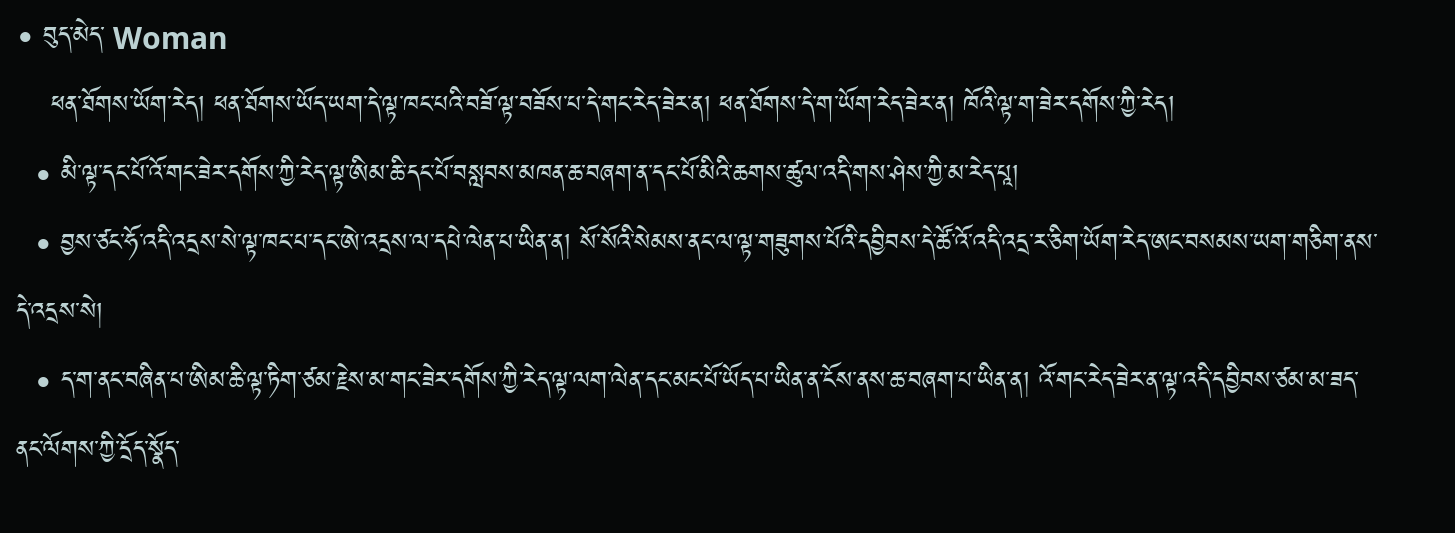• བུད་མེད་ Woman
    ཕན་ཐོགས་ཡོག་རེད། ཕན་ཐོགས་ཡོད་ཡག་དེ་ལྟ་ཁང་པའི་བཟོ་ལྟ་བཟོས་པ་དེ་གང་རེད་ཟེར་ན། ཕན་ཐོགས་དེ་ག་ཡོག་རེད་ཟེར་ན། ཁོའི་ལྟ་ག་ཟེར་དགོས་ཀྱི་རེད།
  • མི་ལྟ་དང་པོ་འོ་གང་ཟེར་དགོས་ཀྱི་རེད་ལྟ་ཨིམ་ཆི་དང་པོ་བསླབས་མཁན་ཆ་བཞག་ན་དང་པོ་མིའི་ཆགས་ཚུལ་འདི་གས་ཤེས་ཀྱི་མ་རེད་པཱ།
  • བྱས་ཙང་ཧོ་འདི་འདྲས་སེ་ལྟ་ཁང་པ་དང་ཨེ་འདྲས་ལ་དཔེ་ལེན་པ་ཡིན་ན། སོ་སོའི་སེམས་ནང་ལ་ལྟ་གཟུགས་པོའི་དབྱིབས་དེ་ཚོ་འོ་འདི་འདྲ་ར་ཅིག་ཡོག་རེད་ཨང་བསམས་ཡག་གཅིག་ནས་དེ་འདྲས་སེ།
  • ད་ག་ནང་བཞིན་པ་ཨིམ་ཆི་ལྟ་ཏིག་ཙམ་རྗེས་མ་གང་ཟེར་དགོས་ཀྱི་རེད་ལྟ་ལག་ལེན་དང་མང་པོ་ཡོད་པ་ཡིན་ན་ངོས་ནས་ཆ་བཞག་པ་ཡིན་ན། འོ་གང་རེད་ཟེར་ན་ལྟ་འདི་དབྱིབས་ཙམ་མ་ཟད་ནང་ལོགས་ཀྱི་དྲོད་སྣོད་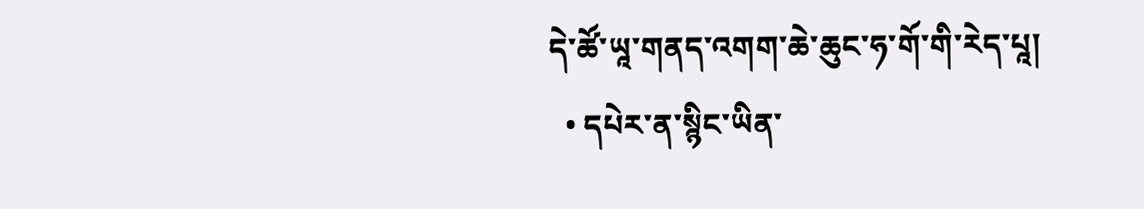དེ་ཚོ་ཡཱ་གནད་འགག་ཆེ་ཆུང་ཧ་གོ་གི་རེད་པཱ།
  • དཔེར་ན་སྙིང་ཡིན་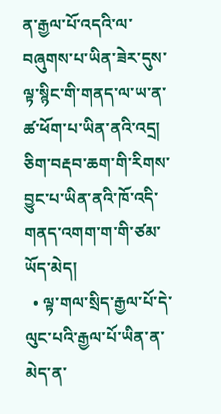ན་རྒྱལ་པོ་འདའི་ལ་བཞུགས་པ་ཡིན་ཟེར་དུས་ལྟ་སྙིང་གི་གནད་ལ་ཡ་ན་ཚ་ཕོག་པ་ཡིན་ནའི་འདྲ། ཅིག་བརྡབ་ཆག་གི་རིགས་བྱུང་པ་ཡིན་ནའི་ཁོ་འདི་གནད་འགག་ག་གི་ཙམ་ཡོད་མེད།
  • ལྟ་གལ་སྲིད་རྒྱལ་པོ་དེ་ལུང་པའི་རྒྱལ་པོ་ཡིན་ན་མེད་ན་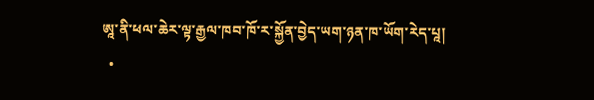ཨཱ་ནི་ཕལ་ཆེར་ལྟ་རྒྱལ་ཁབ་ཁོ་ར་སྐྱོན་བྱེད་ཡག་ཉན་ཁ་ཡོག་རེད་པཱ།
  •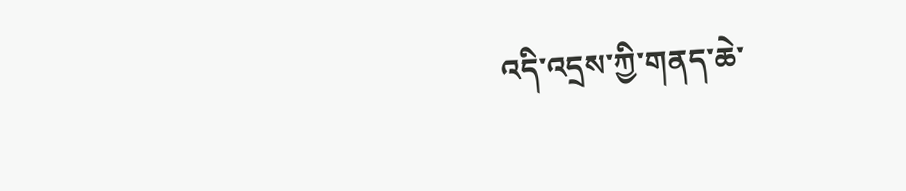འདི་འདྲས་ཀྱི་གནད་ཆེ་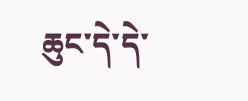ཆུང་དེ་དེ་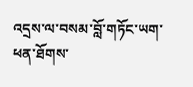འདྲས་ལ་བསམ་བློ་གཏོང་ཡག་ཕན་ཐོགས་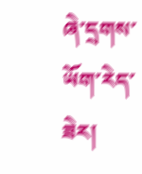ཞེ་དྲགས་ཡོག་རེད་ཟེར།